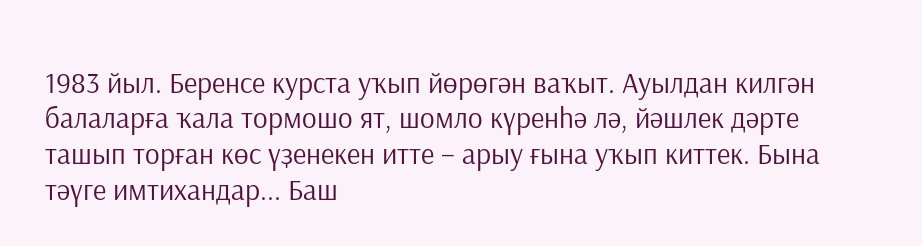1983 йыл. Беренсе курста уҡып йөрөгән ваҡыт. Ауылдан килгән балаларға ҡала тормошо ят, шомло күренһә лә, йәшлек дәрте ташып торған көс үҙенекен итте – арыу ғына уҡып киттек. Бына тәүге имтихандар... Баш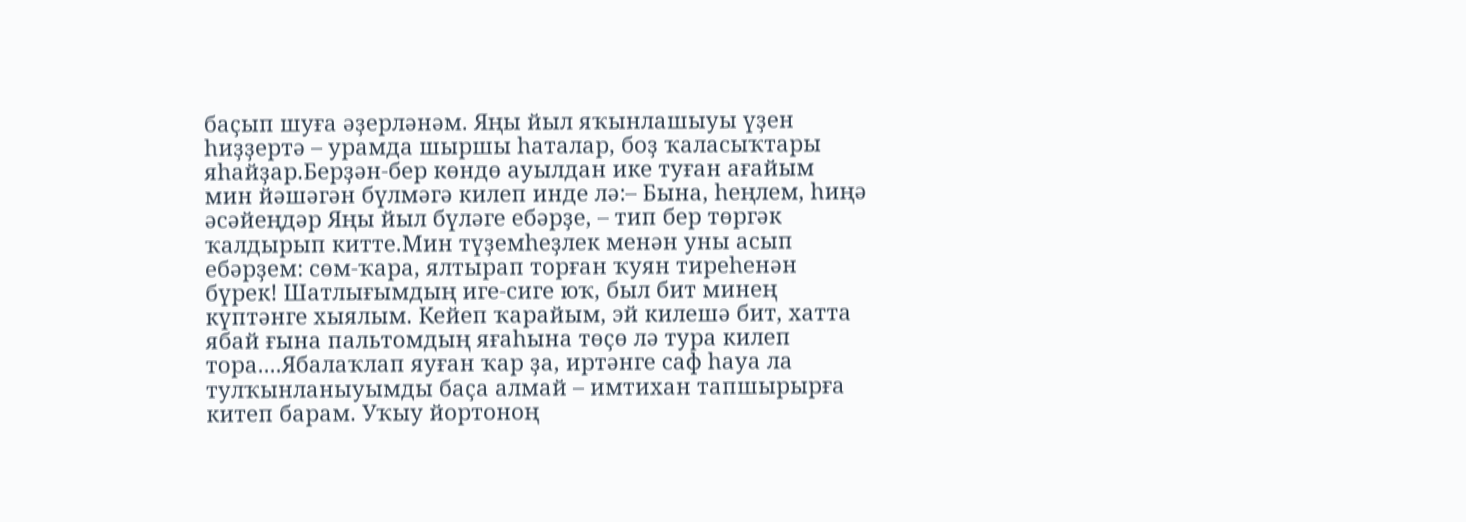баҫып шуға әҙерләнәм. Яңы йыл яҡынлашыуы үҙен һиҙҙертә – урамда шыршы һаталар, боҙ ҡаласыҡтары яһайҙар.Берҙән-бер көндө ауылдан ике туған ағайым мин йәшәгән бүлмәгә килеп инде лә:– Бына, һеңлем, һиңә әсәйеңдәр Яңы йыл бүләге ебәрҙе, – тип бер төргәк ҡалдырып китте.Мин түҙемһеҙлек менән уны асып ебәрҙем: сөм-ҡара, ялтырап торған ҡуян тиреһенән бүрек! Шатлығымдың иге-сиге юҡ, был бит минең күптәнге хыялым. Кейеп ҡарайым, эй килешә бит, хатта ябай ғына пальтомдың яғаһына төҫө лә тура килеп тора....Ябалаҡлап яуған ҡар ҙа, иртәнге саф һауа ла тулҡынланыуымды баҫа алмай – имтихан тапшырырға китеп барам. Уҡыу йортоноң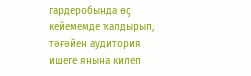гардеробында өҫ кейемемде ҡалдырып, тәғәйен аудитория ишеге янына килеп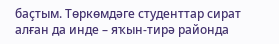баҫтым. Төркөмдәге студенттар сират алған да инде – яҡын-тирә районда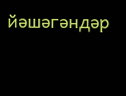йәшәгәндәр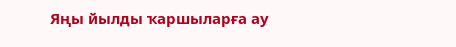Яңы йылды ҡаршыларға ау